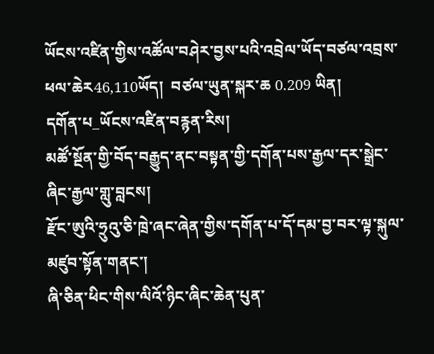ཡོངས་འཛིན་གྱིས་འཚོལ་བཤེར་བྱས་པའི་འབྲེལ་ཡོད་བཙལ་འབྲས་ཕལ་ཆེར46,110ཡོད།  བཙལ་ཡུན་སྐར་ཆ 0.209 ཡིན།
དགོན་པ_ཡོངས་འཛིན་བརྙན་རིས།
མཚོ་སྔོན་གྱི་བོད་བརྒྱུད་ནང་བསྟན་གྱི་དགོན་པས་རྒྱལ་དར་སྒྲེང་ཞིང་རྒྱལ་གླུ་བླངས།
རྫོང་ཨུའི་ཧྲུའུ་ཅི་ཁྲེ་ཞང་ཞེན་གྱིས་དགོན་པ་དོ་དམ་བྱ་བར་ལྟ་སྐུལ་མཛུབ་སྟོན་གནང་།
ཞི་ཅིན་ཕིང་གིས་ལིའོ་ཉིང་ཞིང་ཆེན་པུན་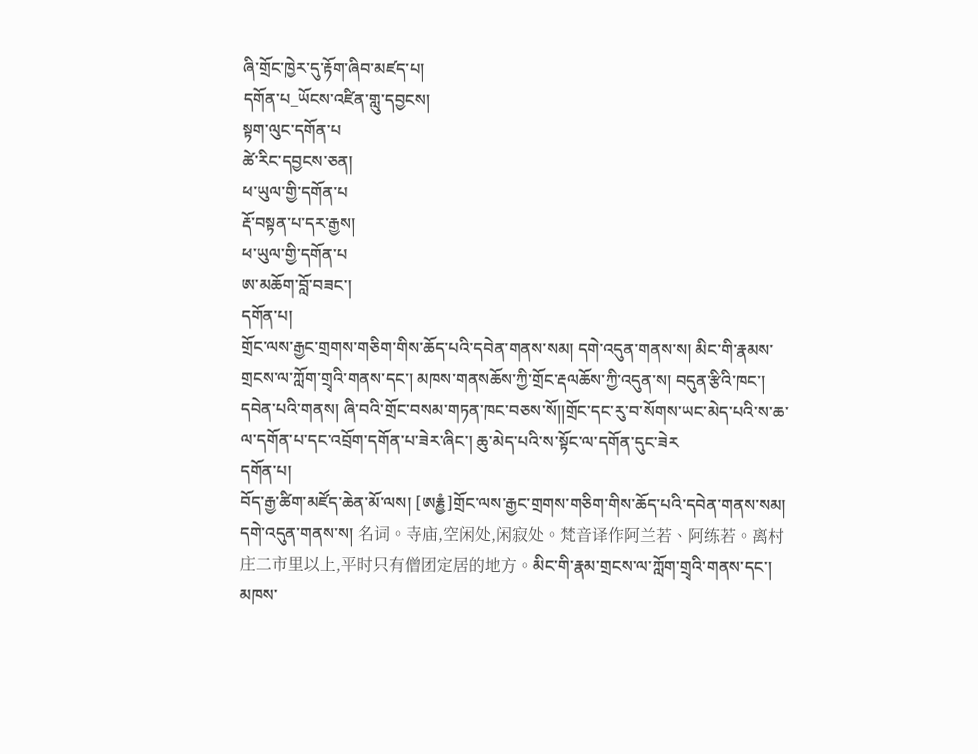ཞི་གྲོང་ཁྱེར་དུ་རྟོག་ཞིབ་མཛད་པ།
དགོན་པ_ཡོངས་འཛིན་གླུ་དབྱངས།
སྟག་ལུང་དགོན་པ
ཚེ་རིང་དབྱངས་ཅན།
ཕ་ཡུལ་གྱི་དགོན་པ
རྡོ་བསྟན་པ་དར་རྒྱས།
ཕ་ཡུལ་གྱི་དགོན་པ
ཨ་མཆོག་བློ་བཟང་།
དགོན་པ།
གྲོང་ལས་རྒྱང་གྲགས་གཅིག་གིས་ཆོད་པའི་དབེན་གནས་སམ། དགེ་འདུན་གནས་ས། མིང་གི་རྣམས་གྲངས་ལ་ཀློག་གྲྭའི་གནས་དང་། མཁས་གནསཆོས་ཀྱི་གྲོང་རྡལཆོས་ཀྱི་འདུན་ས། བདུན་རྩིའི་ཁང་། དབེན་པའི་གནས། ཞི་བའི་གྲོང་བསམ་གཏན་ཁང་བཅས་སོ།།གྲོང་དང་རུ་བ་སོགས་ཡང་མེད་པའི་ས་ཆ་ལ་དགོན་པ་དང་འབྲོག་དགོན་པ་ཟེར་ཞིང་། ཆུ་མེད་པའི་ས་སྟོང་ལ་དགོན་དུང་ཟེར
དགོན་པ།
བོད་རྒྱ་ཚིག་མཛོད་ཆེན་མོ་ལས། [ཨརྞྱཾ]གྲོང་ལས་རྒྱང་གྲགས་གཅིག་གིས་ཆོད་པའི་དབེན་གནས་སམ། དགེ་འདུན་གནས་ས། 名词。寺庙,空闲处,闲寂处。梵音译作阿兰若、阿练若。离村庄二市里以上,平时只有僧团定居的地方。མིང་གི་རྣམ་གྲངས་ལ་ཀློག་གྲྭའི་གནས་དང་། མཁས་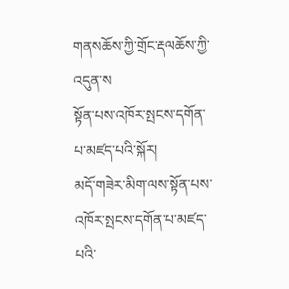གནསཆོས་ཀྱི་གྲོང་རྡལཆོས་ཀྱི་འདུན་ས
སྟོན་པས་འཁོར་སྤངས་དགོན་པ་མཛད་པའི་སྐོར།
མདོ་གཟེར་མིག་ལས་སྟོན་པས་འཁོར་སྤངས་དགོན་པ་མཛད་པའི་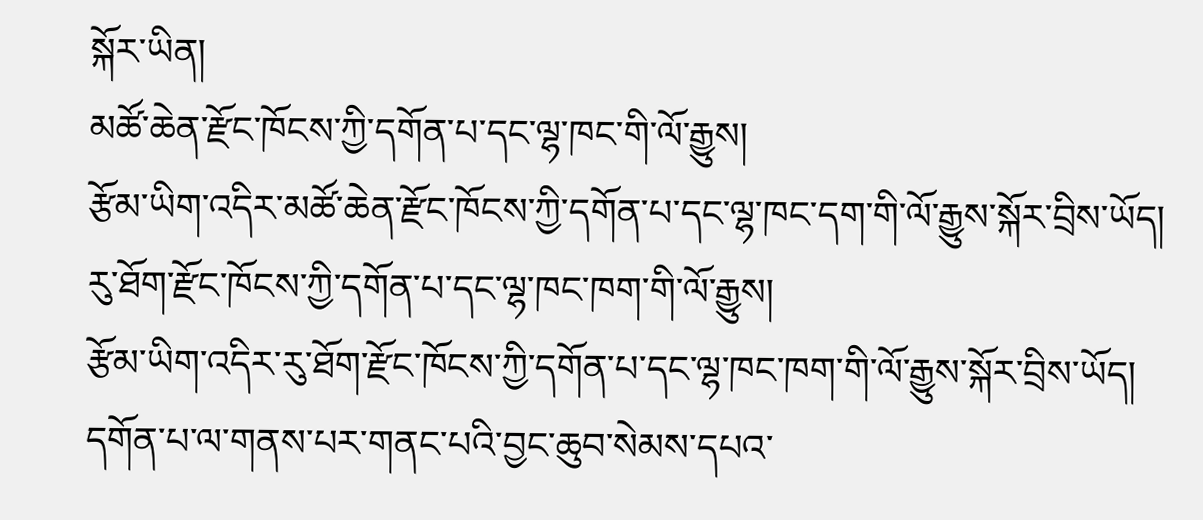སྐོར་ཡིན།
མཚོ་ཆེན་རྫོང་ཁོངས་ཀྱི་དགོན་པ་དང་ལྷ་ཁང་གི་ལོ་རྒྱུས།
རྩོམ་ཡིག་འདིར་མཚོ་ཆེན་རྫོང་ཁོངས་ཀྱི་དགོན་པ་དང་ལྷ་ཁང་དག་གི་ལོ་རྒྱུས་སྐོར་བྲིས་ཡོད།
རུ་ཐོག་རྫོང་ཁོངས་ཀྱི་དགོན་པ་དང་ལྷ་ཁང་ཁག་གི་ལོ་རྒྱུས།
རྩོམ་ཡིག་འདིར་རུ་ཐོག་རྫོང་ཁོངས་ཀྱི་དགོན་པ་དང་ལྷ་ཁང་ཁག་གི་ལོ་རྒྱུས་སྐོར་བྲིས་ཡོད།
དགོན་པ་ལ་གནས་པར་གནང་པའི་བྱང་ཆུབ་སེམས་དཔའ་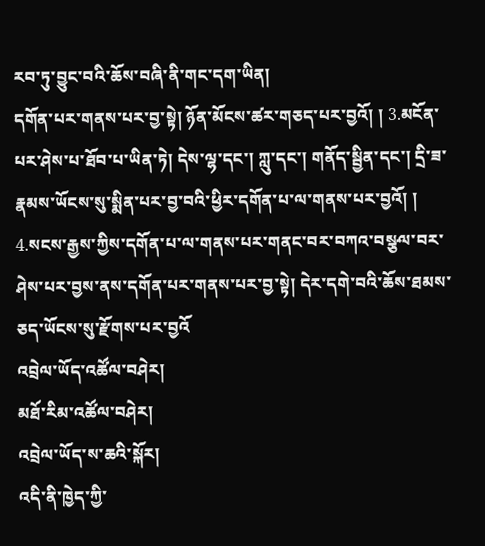རབ་ཏུ་བྱུང་བའི་ཆོས་བཞི་ནི་གང་དག་ཡིན།
དགོན་པར་གནས་པར་བྱ་སྟེ། ཉོན་མོངས་ཚར་གཅད་པར་བྱའོ། ། 3.མངོན་པར་ཤེས་པ་ཐོབ་པ་ཡིན་ཏེ། དེས་ལྷ་དང་། ཀླུ་དང་། གནོད་སྦྱིན་དང་། དྲི་ཟ་རྣམས་ཡོངས་སུ་སྨིན་པར་བྱ་བའི་ཕྱིར་དགོན་པ་ལ་གནས་པར་བྱའོ། ། 4.སངས་རྒྱས་ཀྱིས་དགོན་པ་ལ་གནས་པར་གནང་བར་བཀའ་བསྩལ་བར་ཤེས་པར་བྱས་ནས་དགོན་པར་གནས་པར་བྱ་སྟེ། དེར་དགེ་བའི་ཆོས་ཐམས་ཅད་ཡོངས་སུ་རྫོགས་པར་བྱའོ
འབྲེལ་ཡོད་འཚོལ་བཤེར།
མཐོ་རིམ་འཚོལ་བཤེར།
འབྲེལ་ཡོད་ས་ཆའི་སྐོར།
འདི་ནི་ཁྱེད་ཀྱི་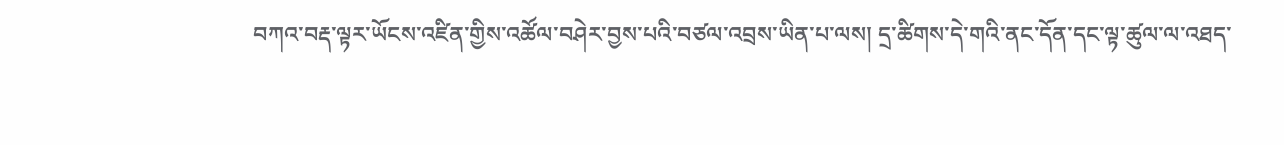བཀའ་བརྡ་ལྟར་ཡོངས་འཛིན་གྱིས་འཚོལ་བཤེར་བྱས་པའི་བཙལ་འབྲས་ཡིན་པ་ལས། དྲ་ཚིགས་དེ་གའི་ནང་དོན་དང་ལྟ་ཚུལ་ལ་འཐད་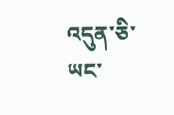འདུན་ཅི་ཡང་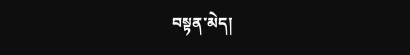བསྟན་མེད།